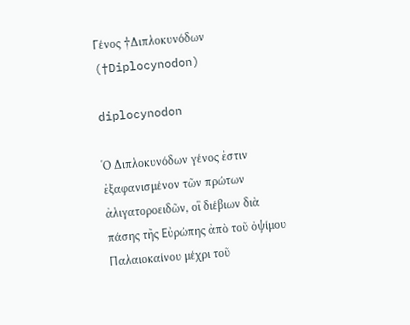Γένος †Διπλοκυνόδων (†Diplocynodon)

diplocynodon

Ὁ Διπλοκυνόδων γένος ἐστιν ἐξαφανισμένον τῶν πρώτων ἀλιγατοροειδῶν, οἳ διέβιων διὰ πάσης τῆς Εὐρώπης ἀπὸ τοῦ ὀψίμου Παλαιοκαίνου μέχρι τοῦ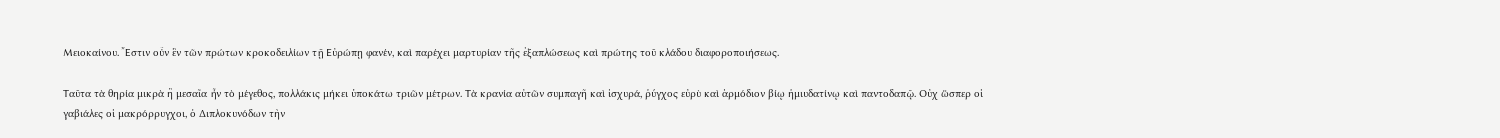Μειοκαίνου. Ἔστιν οὖν ἓν τῶν πρώτων κροκοδειλίων τῇ Εὐρώπῃ φανέν, καὶ παρέχει μαρτυρίαν τῆς ἐξαπλώσεως καὶ πρώτης τοῦ κλάδου διαφοροποιήσεως.

Ταῦτα τὰ θηρία μικρὰ ἢ μεσαῖα ἦν τὸ μέγεθος, πολλάκις μήκει ὑποκάτω τριῶν μέτρων. Τὰ κρανία αὐτῶν συμπαγῆ καὶ ἰσχυρά, ῥύγχος εὐρὺ καὶ ἁρμόδιον βίῳ ἡμιυδατίνῳ καὶ παντοδαπῷ. Οὐχ ὥσπερ οἱ γαβιάλες οἱ μακρόρρυγχοι, ὁ Διπλοκυνόδων τὴν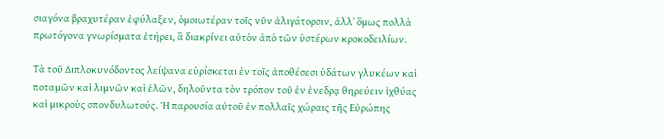σιαγόνα βραχυτέραν ἐφύλαξεν, ὁμοιωτέραν τοῖς νῦν ἀλιγάτορσιν, ἀλλ᾽ ὅμως πολλὰ πρωτόγονα γνωρίσματα ἐτήρει, ἃ διακρίνει αὐτὸν ἀπὸ τῶν ὑστέρων κροκοδειλίων.

Τὰ τοῦ Διπλοκυνόδοντος λείψανα εὑρίσκεται ἐν τοῖς ἀποθέσεσι ὑδάτων γλυκέων καὶ ποταμῶν καὶ λιμνῶν καὶ ἐλῶν, δηλοῦντα τὸν τρόπον τοῦ ἐν ἐνεδρᾳ θηρεύειν ἰχθύας καὶ μικροὺς σπονδυλωτούς. Ἡ παρουσία αὐτοῦ ἐν πολλαῖς χώραις τῆς Εὐρώπης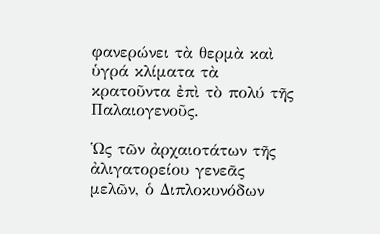φανερώνει τὰ θερμὰ καὶ ὑγρά κλίματα τὰ κρατοῦντα ἐπὶ τὸ πολύ τῆς Παλαιογενοῦς.

Ὡς τῶν ἀρχαιοτάτων τῆς ἀλιγατορείου γενεᾶς μελῶν, ὁ Διπλοκυνόδων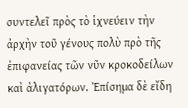συντελεῖ πρὸς τὸ ἱχνεύειν τὴν ἀρχὴν τοῦ γένους πολὺ πρὸ τῆς ἐπιφανείας τῶν νῦν κροκοδείλων καὶ ἀλιγατόρων. Ἐπίσημα δὲ εἴδη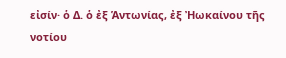εἰσίν· ὁ Δ. ὁ ἐξ Ἁντωνίας, ἐξ Ἠωκαίνου τῆς νοτίου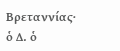Βρεταννίας· ὁ Δ. ὁ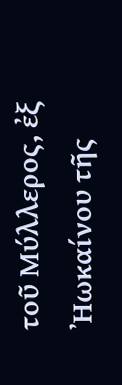τοῦ Μύλλερος, ἐξ Ἠωκαίνου τῆς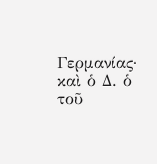Γερμανίας· καὶ ὁ Δ. ὁ τοῦ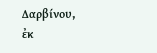Δαρβίνου, ἐκ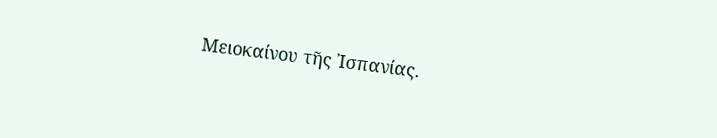Μειοκαίνου τῆς Ἰσπανίας.